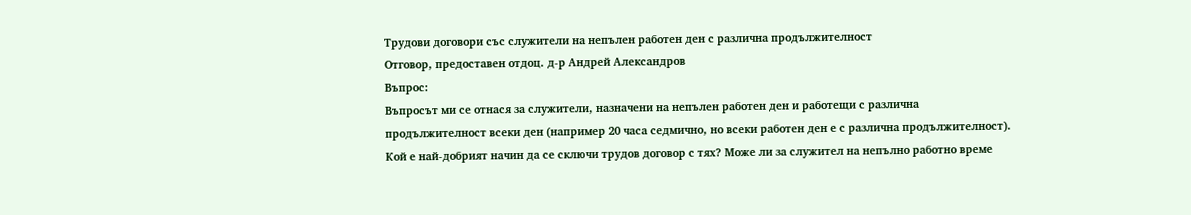Трудови договори със служители на непълен работен ден с различна продължителност
Отговор, предоставен отдоц. д-р Андрей Александров
Въпрос:
Въпросът ми се отнася за служители, назначени на непълен работен ден и работещи с различна продължителност всеки ден (например 20 часа седмично, но всеки работен ден е с различна продължителност). Кой е най-добрият начин да се сключи трудов договор с тях? Може ли за служител на непълно работно време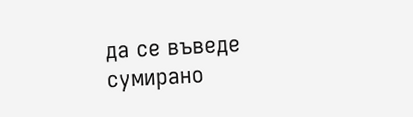да се въведе сумирано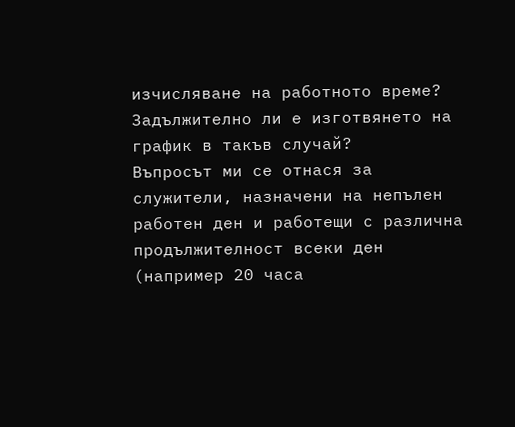изчисляване на работното време? Задължително ли е изготвянето на график в такъв случай?
Въпросът ми се отнася за служители, назначени на непълен работен ден и работещи с различна продължителност всеки ден (например 20 часа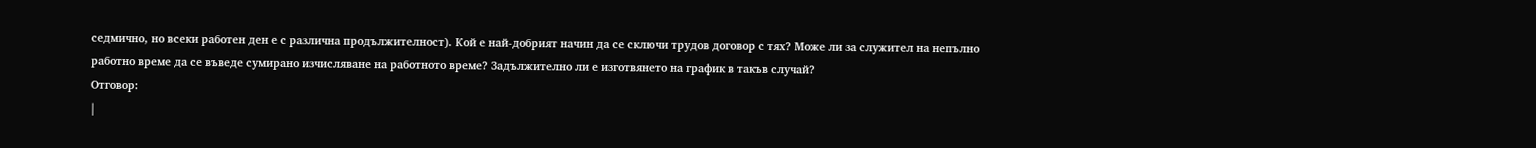седмично, но всеки работен ден е с различна продължителност). Кой е най-добрият начин да се сключи трудов договор с тях? Може ли за служител на непълно работно време да се въведе сумирано изчисляване на работното време? Задължително ли е изготвянето на график в такъв случай?
Отговор:
|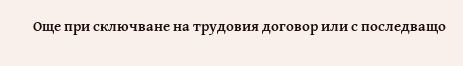Още при сключване на трудовия договор или с последващо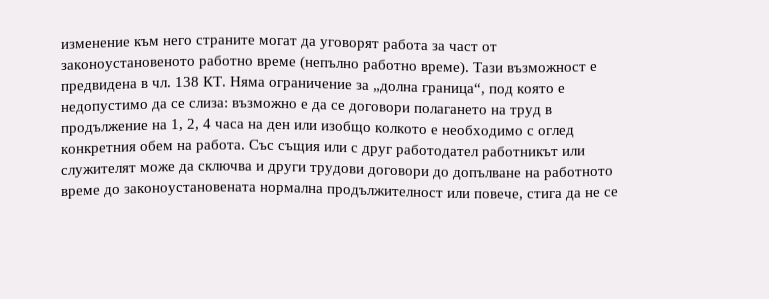изменение към него страните могат да уговорят работа за част от законоустановеното работно време (непълно работно време). Тази възможност е предвидена в чл. 138 КТ. Няма ограничение за „долна граница“, под която е недопустимо да се слиза: възможно е да се договори полагането на труд в продължение на 1, 2, 4 часа на ден или изобщо колкото е необходимо с оглед конкретния обем на работа. Със същия или с друг работодател работникът или служителят може да сключва и други трудови договори до допълване на работното време до законоустановената нормална продължителност или повече, стига да не се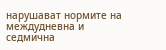нарушават нормите на междудневна и седмична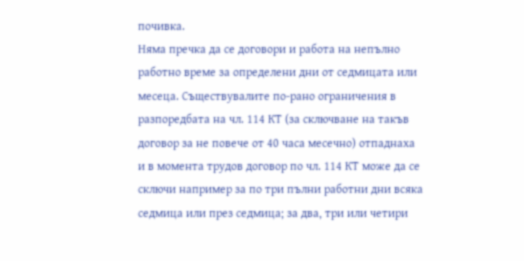почивка.
Няма пречка да се договори и работа на непълно работно време за определени дни от седмицата или месеца. Съществувалите по-рано ограничения в разпоредбата на чл. 114 КТ (за сключване на такъв договор за не повече от 40 часа месечно) отпаднаха и в момента трудов договор по чл. 114 КТ може да се сключи например за по три пълни работни дни всяка седмица или през седмица; за два, три или четири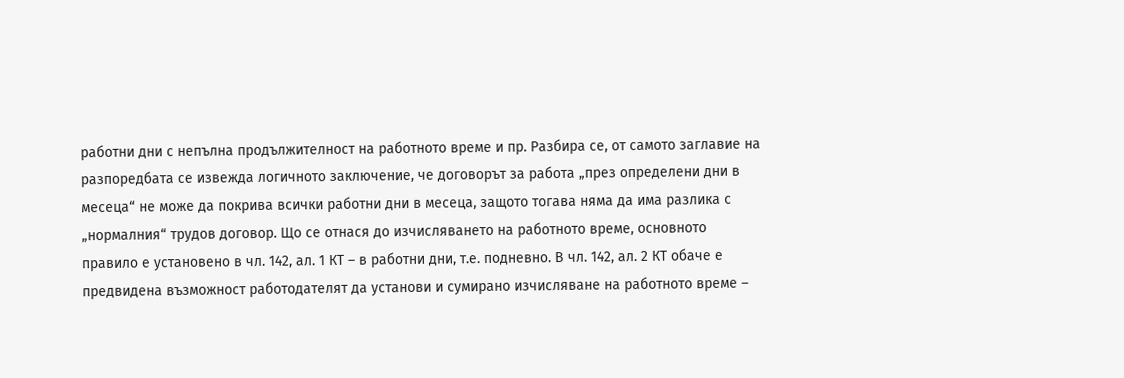работни дни с непълна продължителност на работното време и пр. Разбира се, от самото заглавие на разпоредбата се извежда логичното заключение, че договорът за работа „през определени дни в месеца“ не може да покрива всички работни дни в месеца, защото тогава няма да има разлика с „нормалния“ трудов договор. Що се отнася до изчисляването на работното време, основното правило е установено в чл. 142, ал. 1 КТ – в работни дни, т.е. подневно. В чл. 142, ал. 2 КТ обаче е предвидена възможност работодателят да установи и сумирано изчисляване на работното време –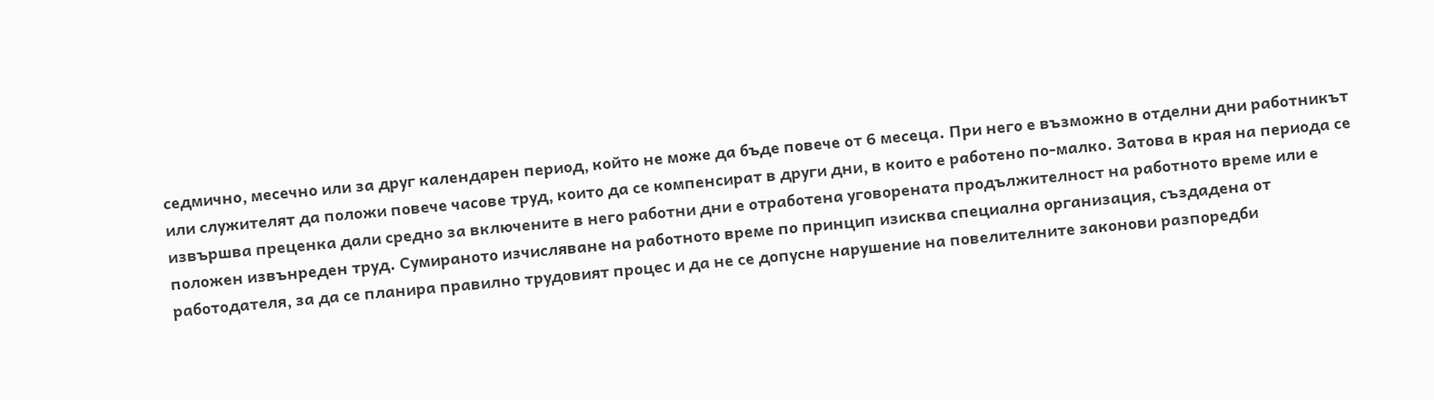седмично, месечно или за друг календарен период, който не може да бъде повече от 6 месеца. При него е възможно в отделни дни работникът или служителят да положи повече часове труд, които да се компенсират в други дни, в които е работено по-малко. Затова в края на периода се извършва преценка дали средно за включените в него работни дни е отработена уговорената продължителност на работното време или е положен извънреден труд. Сумираното изчисляване на работното време по принцип изисква специална организация, създадена от работодателя, за да се планира правилно трудовият процес и да не се допусне нарушение на повелителните законови разпоредби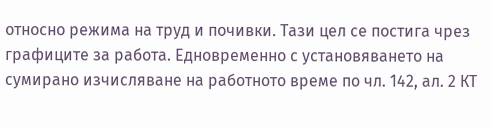относно режима на труд и почивки. Тази цел се постига чрез графиците за работа. Едновременно с установяването на сумирано изчисляване на работното време по чл. 142, ал. 2 КТ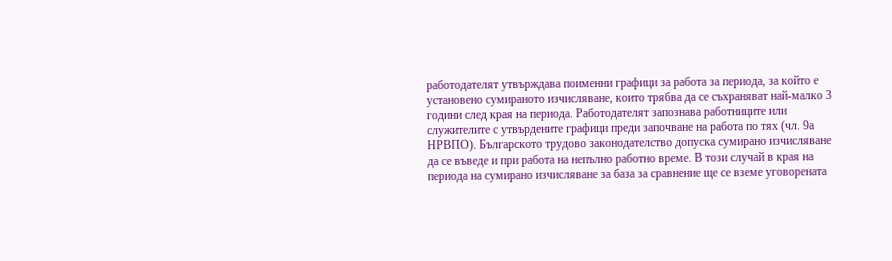работодателят утвърждава поименни графици за работа за периода, за който е установено сумираното изчисляване, които трябва да се съхраняват най-малко 3 години след края на периода. Работодателят запознава работниците или служителите с утвърдените графици преди започване на работа по тях (чл. 9а НРВПО). Българското трудово законодателство допуска сумирано изчисляване да се въведе и при работа на непълно работно време. В този случай в края на периода на сумирано изчисляване за база за сравнение ще се вземе уговорената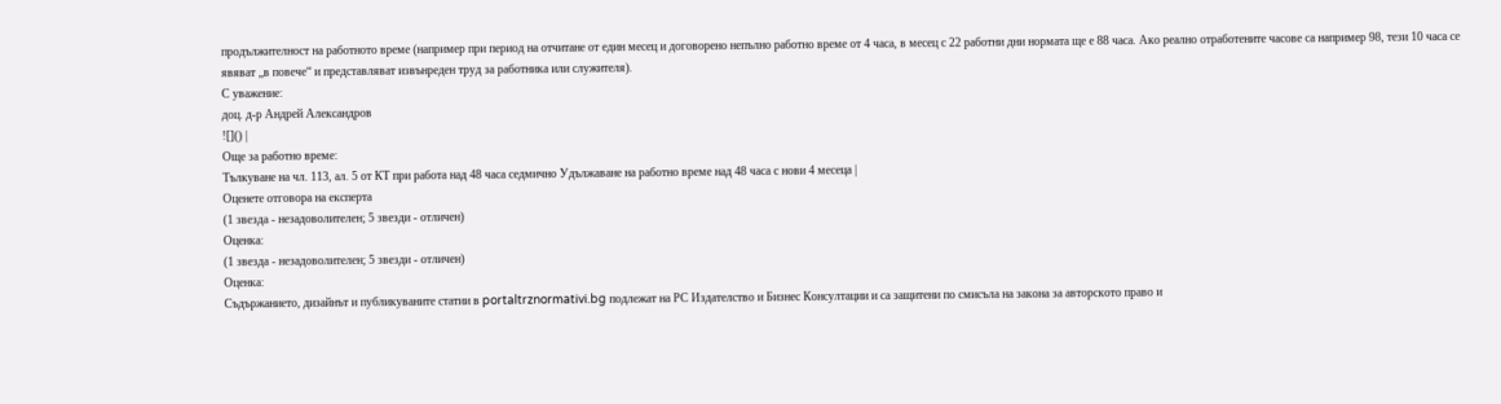продължителност на работното време (например при период на отчитане от един месец и договорено непълно работно време от 4 часа, в месец с 22 работни дни нормата ще е 88 часа. Ако реално отработените часове са например 98, тези 10 часа се явяват „в повече“ и представляват извънреден труд за работника или служителя).
С уважение:
доц. д-р Андрей Александров
![]() |
Още за работно време:
Тълкуване на чл. 113, ал. 5 от КТ при работа над 48 часа седмично Удължаване на работно време над 48 часа с нови 4 месеца |
Оценете отговора на експерта
(1 звезда - незадоволителен; 5 звезди - отличен)
Оценка:
(1 звезда - незадоволителен; 5 звезди - отличен)
Оценка:
Съдържанието, дизайнът и публикуваните статии в portaltrznormativi.bg подлежат на РС Издателство и Бизнес Консултации и са защитени по смисъла на закона за авторското право и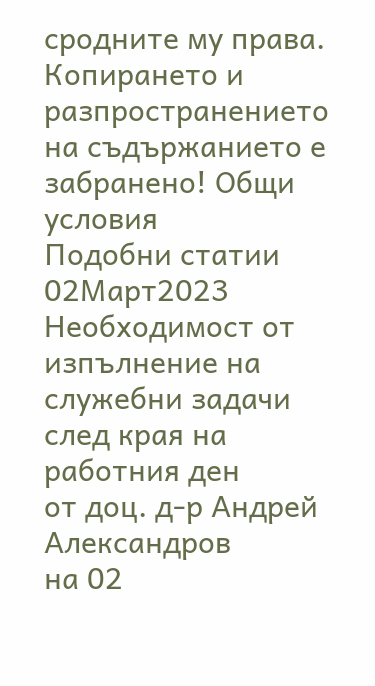сродните му права. Копирането и разпространението на съдържанието е забранено! Общи условия
Подобни статии
02Март2023
Необходимост от изпълнение на служебни задачи след края на работния ден
от доц. д-р Андрей Александров
на 02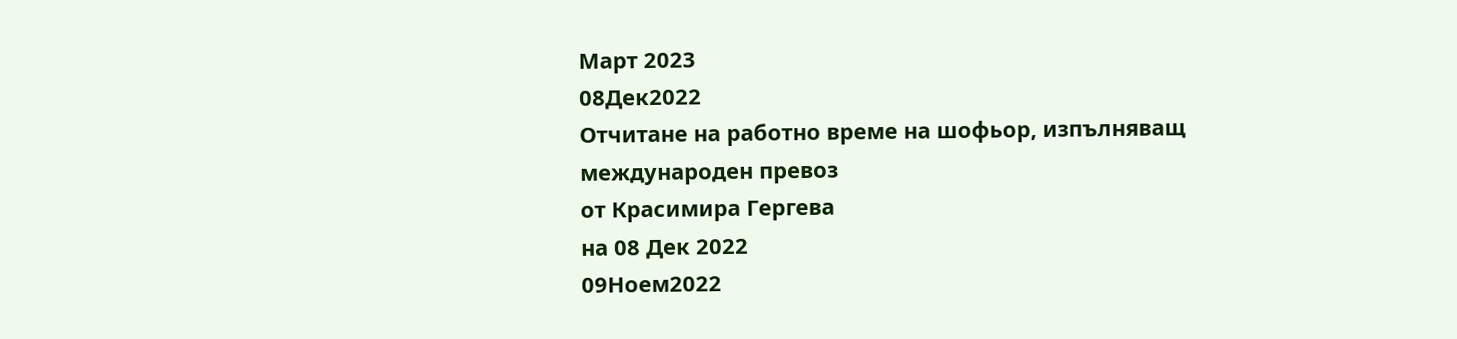Март 2023
08Дек2022
Отчитане на работно време на шофьор, изпълняващ международен превоз
от Красимира Гергева
на 08 Дек 2022
09Ноем2022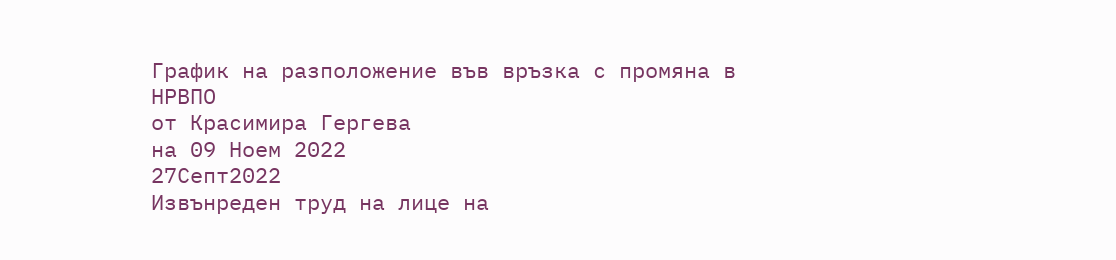График на разположение във връзка с промяна в НРВПО
от Красимира Гергева
на 09 Ноем 2022
27Септ2022
Извънреден труд на лице на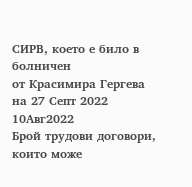СИРВ, което е било в болничен
от Красимира Гергева
на 27 Септ 2022
10Авг2022
Брой трудови договори, които може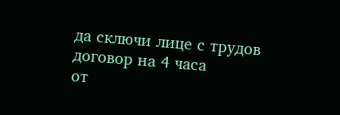да сключи лице с трудов договор на 4 часа
от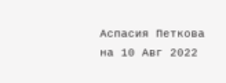Аспасия Петкова
на 10 Авг 2022